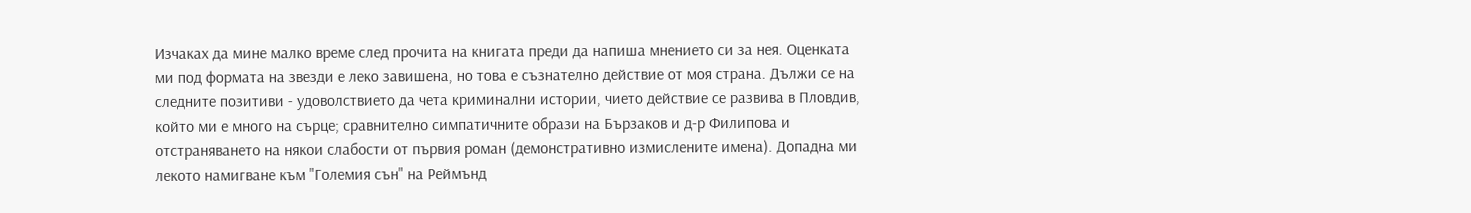Изчаках да мине малко време след прочита на книгата преди да напиша мнението си за нея. Оценката ми под формата на звезди е леко завишена, но това е съзнателно действие от моя страна. Дължи се на следните позитиви - удоволствието да чета криминални истории, чието действие се развива в Пловдив, който ми е много на сърце; сравнително симпатичните образи на Бързаков и д-р Филипова и отстраняването на някои слабости от първия роман (демонстративно измислените имена). Допадна ми лекото намигване към "Големия сън" на Реймънд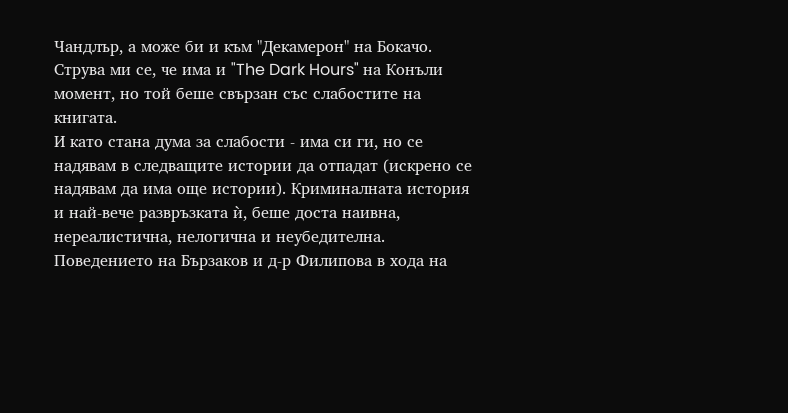Чандлър, а може би и към "Декамерон" на Бокачо. Струва ми се, че има и "The Dark Hours" на Конъли момент, но той беше свързан със слабостите на книгата.
И като стана дума за слабости - има си ги, но се надявам в следващите истории да отпадат (искрено се надявам да има още истории). Криминалната история и най-вече развръзката ѝ, беше доста наивна, нереалистична, нелогична и неубедителна. Поведението на Бързаков и д-р Филипова в хода на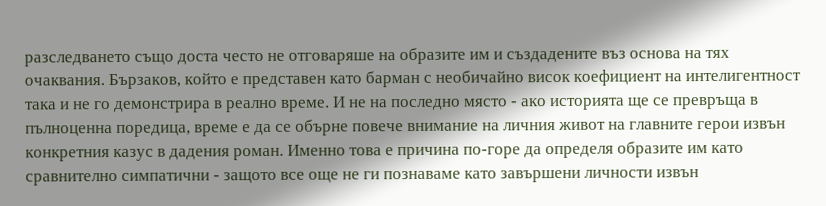разследването също доста често не отговаряше на образите им и създадените въз основа на тях очаквания. Бързаков, който е представен като барман с необичайно висок коефициент на интелигентност така и не го демонстрира в реално време. И не на последно място - ако историята ще се превръща в пълноценна поредица, време е да се обърне повече внимание на личния живот на главните герои извън конкретния казус в дадения роман. Именно това е причина по-горе да определя образите им като сравнително симпатични - защото все още не ги познаваме като завършени личности извън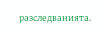разследванията.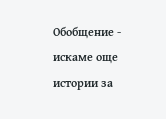Обобщение - искаме още истории за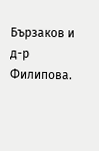Бързаков и д-р Филипова.